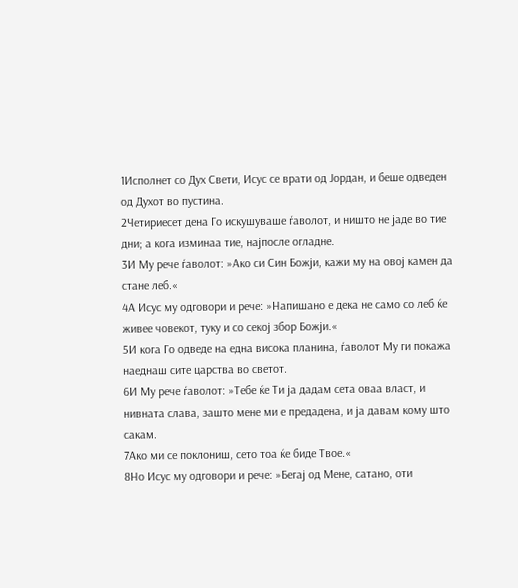1Исполнет со Дух Свети, Исус се врати од Јордан, и беше одведен од Духот во пустина.
2Четириесет дена Го искушуваше ѓаволот, и ништо не јаде во тие дни; а кога изминаа тие, најпосле огладне.
3И Му рече ѓаволот: »Ако си Син Божји, кажи му на овој камен да стане леб.«
4А Исус му одговори и рече: »Напишано е дека не само со леб ќе живее човекот, туку и со секој збор Божји.«
5И кога Го одведе на една висока планина, ѓаволот Му ги покажа наеднаш сите царства во светот.
6И Му рече ѓаволот: »Тебе ќе Ти ја дадам сета оваа власт, и нивната слава, зашто мене ми е предадена, и ја давам кому што сакам.
7Ако ми се поклониш, сето тоа ќе биде Твое.«
8Но Исус му одговори и рече: »Бегај од Мене, сатано, оти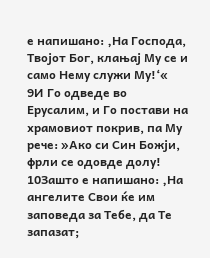е напишано: ‚На Господа, Твојот Бог, клањај Му се и само Нему служи Му!‘«
9И Го одведе во Ерусалим, и Го постави на храмовиот покрив, па Му рече: »Ако си Син Божји, фрли се одовде долу!
10Зашто е напишано: ‚На ангелите Свои ќе им заповеда за Тебе, да Те запазат;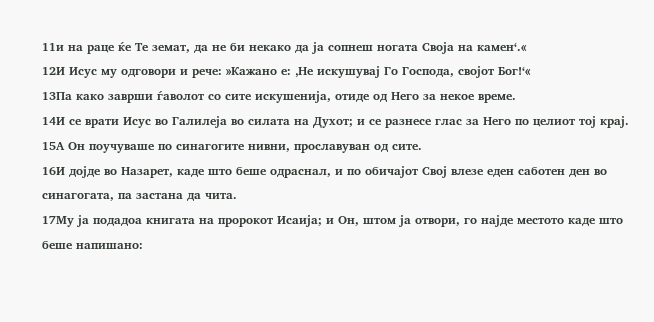11и на раце ќе Те земат, да не би некако да ја сопнеш ногата Своја на камен‘.«
12И Исус му одговори и рече: »Кажано е: ‚Не искушувај Го Господа, својот Бог!‘«
13Па како заврши ѓаволот со сите искушенија, отиде од Него за некое време.
14И се врати Исус во Галилеја во силата на Духот; и се разнесе глас за Него по целиот тој крај.
15А Он поучуваше по синагогите нивни, прославуван од сите.
16И дојде во Назарет, каде што беше одраснал, и по обичајот Свој влезе еден саботен ден во синагогата, па застана да чита.
17Му ја подадоа книгата на пророкот Исаија; и Он, штом ја отвори, го најде местото каде што беше напишано: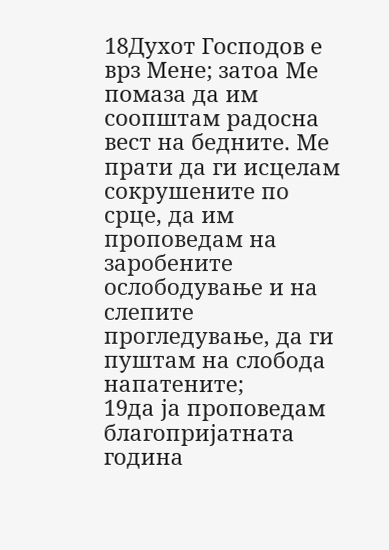18Духот Господов е врз Мене; затоа Ме помаза да им соопштам радосна вест на бедните. Ме прати да ги исцелам сокрушените по срце, да им проповедам на заробените ослободување и на слепите прогледување, да ги пуштам на слобода напатените;
19да ја проповедам благопријатната година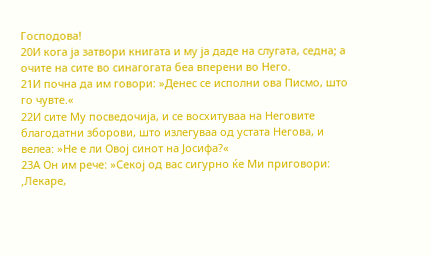Господова!
20И кога ја затвори книгата и му ја даде на слугата, седна; а очите на сите во синагогата беа вперени во Него.
21И почна да им говори: »Денес се исполни ова Писмо, што го чувте.«
22И сите Му посведочија, и се восхитуваа на Неговите благодатни зборови, што излегуваа од устата Негова, и велеа: »Не е ли Овој синот на Јосифа?«
23А Он им рече: »Секој од вас сигурно ќе Ми приговори: ‚Лекаре,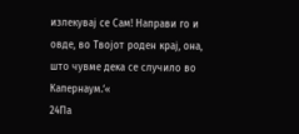излекувај се Сам! Направи го и овде, во Твојот роден крај, она, што чувме дека се случило во Капернаум.‘«
24Па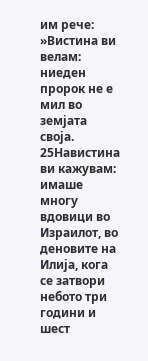им рече: »Вистина ви велам: ниеден пророк не е мил во земјата своја.
25Навистина ви кажувам: имаше многу вдовици во Израилот, во деновите на Илија, кога се затвори небото три години и шест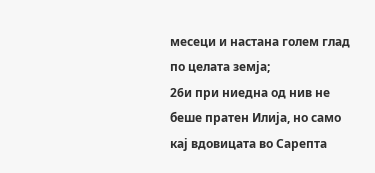месеци и настана голем глад по целата земја;
26и при ниедна од нив не беше пратен Илија, но само кај вдовицата во Сарепта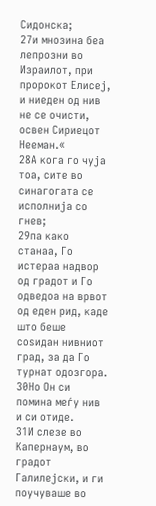Сидонска;
27и мнозина беа лепрозни во Израилот, при пророкот Елисеј, и ниеден од нив не се очисти, освен Сириецот Нееман.«
28А кога го чуја тоа, сите во синагогата се исполнија со гнев;
29па како станаа, Го истераа надвор од градот и Го одведоа на врвот од еден рид, каде што беше соѕидан нивниот град, за да Го турнат одозгора.
30Но Он си помина меѓу нив и си отиде.
31И слезе во Капернаум, во градот Галилејски, и ги поучуваше во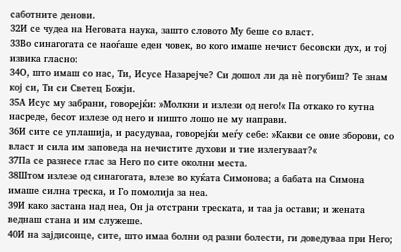саботните денови.
32И се чудеа на Неговата наука, зашто словото Му беше со власт.
33Во синагогата се наоѓаше еден човек, во кого имаше нечист бесовски дух, и тој извика гласно:
34О, што имаш со нас, Ти, Исусе Назарејче? Си дошол ли да нѐ погубиш? Те знам кој си, Ти си Светец Божји.
35А Исус му забрани, говорејќи: »Молкни и излези од него!« Па откако го кутна насреде, бесот излезе од него и ништо лошо не му направи.
36И сите се уплашија, и расудуваа, говорејќи меѓу себе: »Какви се овие зборови, со власт и сила им заповеда на нечистите духови и тие излегуваат?«
37Па се разнесе глас за Него по сите околни места.
38Штом излезе од синагогата, влезе во куќата Симонова; а бабата на Симона имаше силна треска, и Го помолија за неа.
39И како застана над неа, Он ја отстрани треската, и таа ја остави; и жената веднаш стана и им служеше.
40И на зајдисонце, сите, што имаа болни од разни болести, ги доведуваа при Него;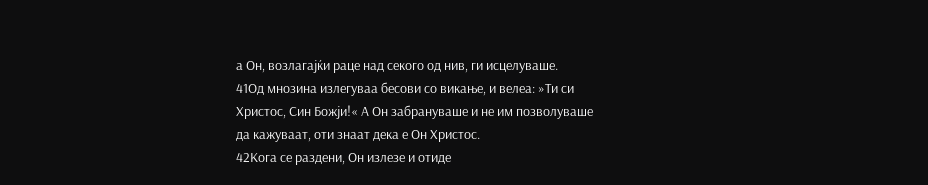а Он, возлагајќи раце над секого од нив, ги исцелуваше.
41Од мнозина излегуваа бесови со викање, и велеа: »Ти си Христос, Син Божји!« А Он забрануваше и не им позволуваше да кажуваат, оти знаат дека е Он Христос.
42Кога се раздени, Он излезе и отиде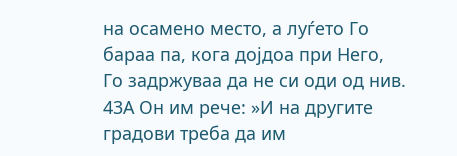на осамено место, а луѓето Го бараа па, кога дојдоа при Него, Го задржуваа да не си оди од нив.
43А Он им рече: »И на другите градови треба да им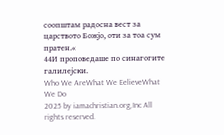соопштам радосна вест за царството Божјо, оти за тоа сум пратен.«
44И проповедаше по синагогите галилејски.
Who We AreWhat We EelieveWhat We Do
2025 by iamachristian.org,Inc All rights reserved.